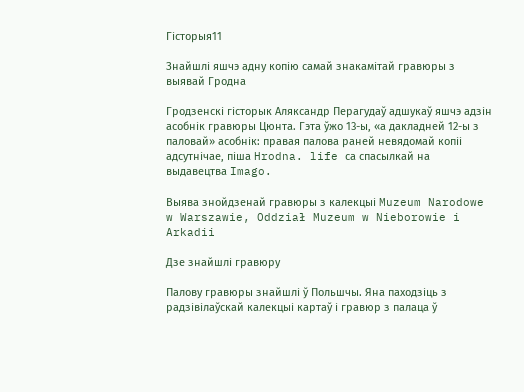Гісторыя11

Знайшлі яшчэ адну копію самай знакамітай гравюры з выявай Гродна

Гродзенскі гісторык Аляксандр Перагудаў адшукаў яшчэ адзін асобнік гравюры Цюнта. Гэта ўжо 13-ы, «а дакладней 12-ы з паловай» асобнік: правая палова раней невядомай копіі адсутнічае, піша Hrodna. life са спасылкай на выдавецтва Imago.

Выява знойдзенай гравюры з калекцыі Muzeum Narodowe w Warszawie, Oddział Muzeum w Nieborowie i Arkadii

Дзе знайшлі гравюру

Палову гравюры знайшлі ў Польшчы. Яна паходзіць з радзівілаўскай калекцыі картаў і гравюр з палаца ў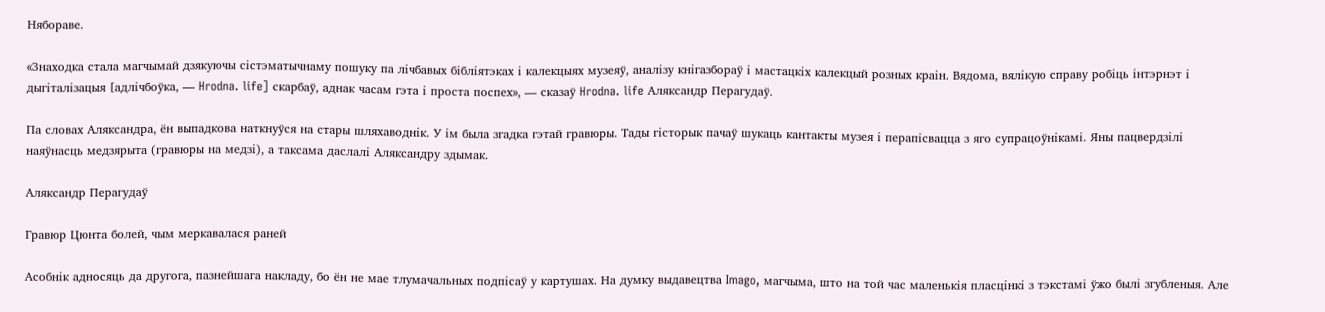Нябораве.

«Знаходка стала магчымай дзякуючы сістэматычнаму пошуку па лічбавых бібліятэках і калекцыях музеяў, аналізу кнігазбораў і мастацкіх калекцый розных краін. Вядома, вялікую справу робіць інтэрнэт і дыгіталізацыя [адлічбоўка, — Hrodna. life] скарбаў, аднак часам гэта і проста поспех», — сказаў Hrodna. life Аляксандр Перагудаў.

Па словах Аляксандра, ён выпадкова наткнуўся на стары шляхаводнік. У ім была згадка гэтай гравюры. Тады гісторык пачаў шукаць кантакты музея і перапісвацца з яго супрацоўнікамі. Яны пацвердзілі наяўнасць медзярыта (гравюры на медзі), а таксама даслалі Аляксандру здымак.

Аляксандр Перагудаў

Гравюр Цюнта болей, чым меркавалася раней

Асобнік адносяць да другога, пазнейшага накладу, бо ён не мае тлумачальных подпісаў у картушах. На думку выдавецтва Imago, магчыма, што на той час маленькія пласцінкі з тэкстамі ўжо былі згубленыя. Але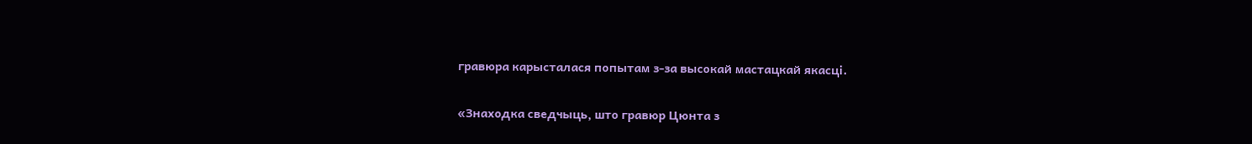гравюра карысталася попытам з-за высокай мастацкай якасці.

«Знаходка сведчыць, што гравюр Цюнта з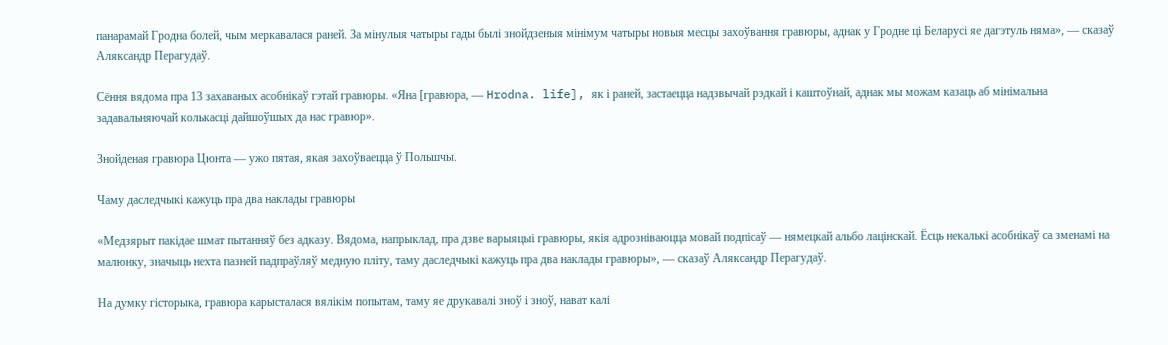панарамай Гродна болей, чым меркавалася раней. За мінулыя чатыры гады былі знойдзеныя мінімум чатыры новыя месцы захоўвання гравюры, аднак у Гродне ці Беларусі яе дагэтуль няма», — сказаў Аляксандр Перагудаў.

Сёння вядома пра 13 захаваных асобнікаў гэтай гравюры. «Яна [гравюра, — Hrodna. life], як і раней, застаецца надзвычай рэдкай і каштоўнай, аднак мы можам казаць аб мінімальна задавальняючай колькасці дайшоўшых да нас гравюр».

Знойденая гравюра Цюнта — ужо пятая, якая захоўваецца ў Польшчы.

Чаму даследчыкі кажуць пра два наклады гравюры

«Медзярыт пакідае шмат пытанняў без адказу. Вядома, напрыклад, пра дзве варыяцыі гравюры, якія адрозніваюцца мовай подпісаў — нямецкай альбо лацінскай. Ёсць некалькі асобнікаў са зменамі на малюнку, значыць нехта пазней падпраўляў медную пліту, таму даследчыкі кажуць пра два наклады гравюры», — сказаў Аляксандр Перагудаў.

На думку гісторыка, гравюра карысталася вялікім попытам, таму яе друкавалі зноў і зноў, нават калі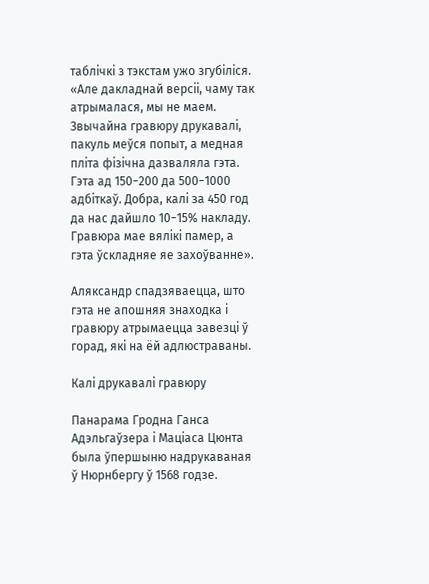таблічкі з тэкстам ужо згубіліся. «Але дакладнай версіі, чаму так атрымалася, мы не маем. Звычайна гравюру друкавалі, пакуль меўся попыт, а медная пліта фізічна дазваляла гэта. Гэта ад 150−200 да 500−1000 адбіткаў. Добра, калі за 450 год да нас дайшло 10−15% накладу. Гравюра мае вялікі памер, а гэта ўскладняе яе захоўванне».

Аляксандр спадзяваецца, што гэта не апошняя знаходка і гравюру атрымаецца завезці ў горад, які на ёй адлюстраваны.

Калі друкавалі гравюру

Панарама Гродна Ганса Адэльгаўзера і Маціаса Цюнта была ўпершыню надрукаваная ў Нюрнбергу ў 1568 годзе.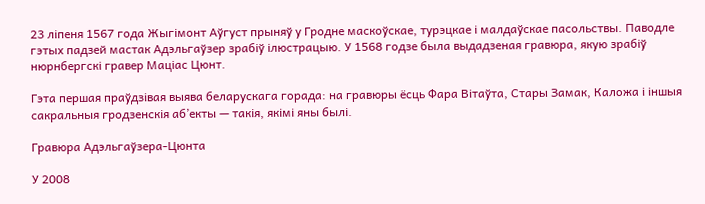23 ліпеня 1567 года Жыгімонт Аўгуст прыняў у Гродне маскоўскае, турэцкае і малдаўскае пасольствы. Паводле гэтых падзей мастак Адэльгаўзер зрабіў ілюстрацыю. У 1568 годзе была выдадзеная гравюра, якую зрабіў нюрнбергскі гравер Маціас Цюнт.

Гэта першая праўдзівая выява беларускага горада: на гравюры ёсць Фара Вітаўта, Стары Замак, Каложа і іншыя сакральныя гродзенскія аб’екты — такія, якімі яны былі.

Гравюра Адэльгаўзера-Цюнта

У 2008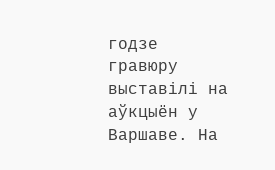годзе гравюру выставілі на аўкцыён у Варшаве. На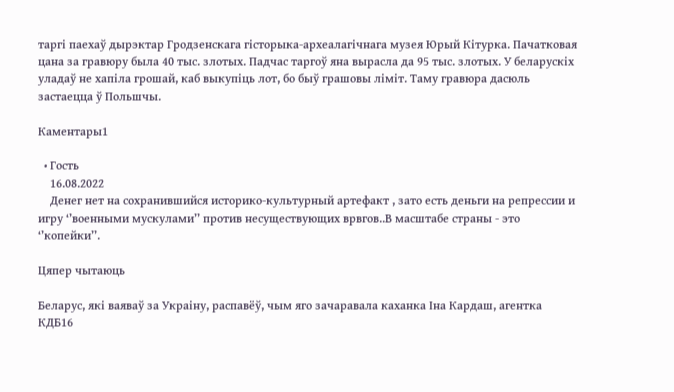таргі паехаў дырэктар Гродзенскага гісторыка-археалагічнага музея Юрый Кітурка. Пачатковая цана за гравюру была 40 тыс. злотых. Падчас таргоў яна вырасла да 95 тыс. злотых. У беларускіх уладаў не хапіла грошай, каб выкупіць лот, бо быў грашовы ліміт. Таму гравюра дасюль застаецца ў Польшчы.

Каментары1

  • Гость
    16.08.2022
    Денег нет на сохранившийся историко-культурный артефакт , зато есть деньги на репрессии и игру ‘’военными мускулами’’ против несуществующих врвгов..В масштабе страны - это ‘’копейки’’.

Цяпер чытаюць

Беларус, які ваяваў за Украіну, распавёў, чым яго зачаравала каханка Іна Кардаш, агентка КДБ16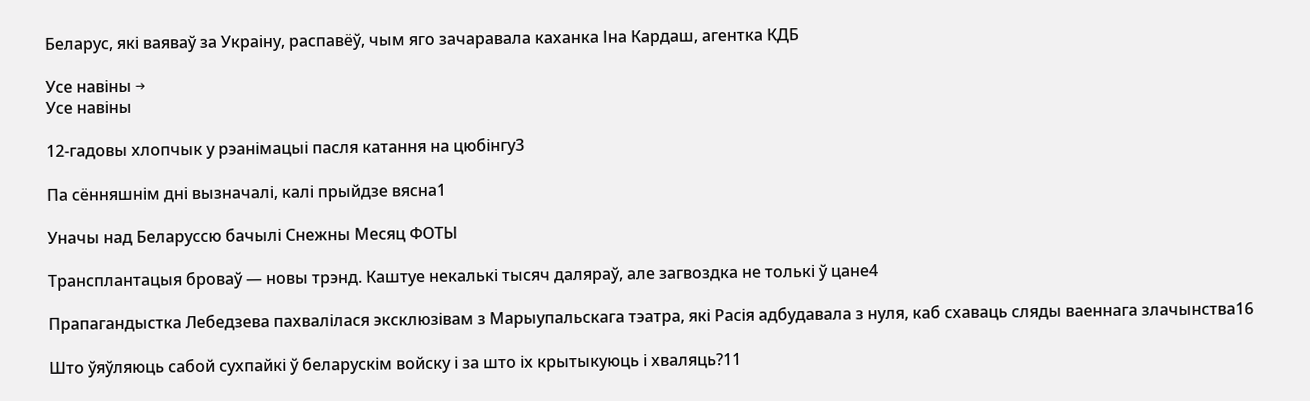Беларус, які ваяваў за Украіну, распавёў, чым яго зачаравала каханка Іна Кардаш, агентка КДБ

Усе навіны →
Усе навіны

12‑гадовы хлопчык у рэанімацыі пасля катання на цюбінгу3

Па сённяшнім дні вызначалі, калі прыйдзе вясна1

Уначы над Беларуссю бачылі Снежны Месяц ФОТЫ

Трансплантацыя броваў — новы трэнд. Каштуе некалькі тысяч даляраў, але загвоздка не толькі ў цане4

Прапагандыстка Лебедзева пахвалілася эксклюзівам з Марыупальскага тэатра, які Расія адбудавала з нуля, каб схаваць сляды ваеннага злачынства16

Што ўяўляюць сабой сухпайкі ў беларускім войску і за што іх крытыкуюць і хваляць?11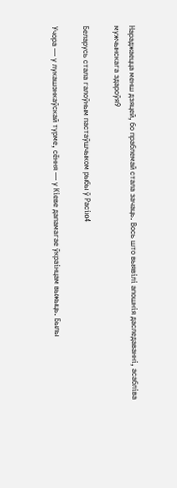Нараджаецца менш дзяцей, бо праблемай стала зачаць. Вось што выявілі апошнія даследаванні, асабліва мужчынскага здароўя9

Беларусь стала галоўным пастаўшчыком рыбы ў Расію4

Учора — у лукашэнкаўскай турме, сёння — у Кіеве дапамагае ўкраінцам выжыць. Былы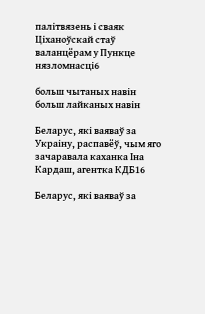палітвязень і сваяк Ціханоўскай стаў валанцёрам у Пункце нязломнасці6

больш чытаных навін
больш лайканых навін

Беларус, які ваяваў за Украіну, распавёў, чым яго зачаравала каханка Іна Кардаш, агентка КДБ16

Беларус, які ваяваў за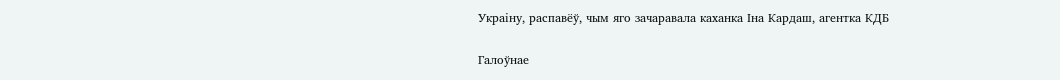Украіну, распавёў, чым яго зачаравала каханка Іна Кардаш, агентка КДБ

Галоўнае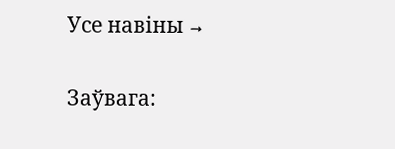Усе навіны →

Заўвага: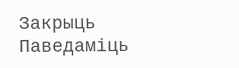Закрыць Паведаміць